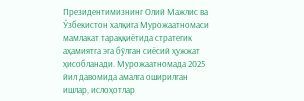Президентимизнинг Олий Мажлис ва Ўзбекистон халқига Мурожаатномаси мамлакат тараққиётида стратегик аҳамиятга эга бўлган сиёсий ҳужжат ҳисобланади. Мурожаатномада 2025 йил давомида амалга оширилган ишлар, ислоҳотлар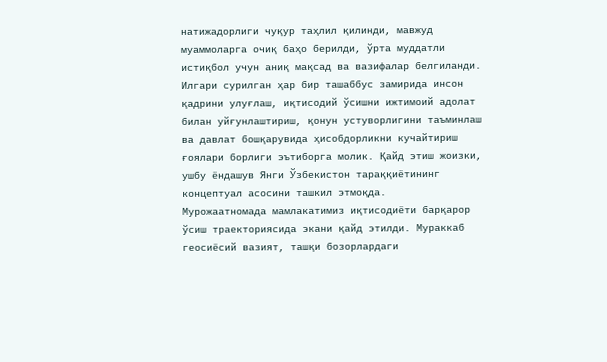натижадорлиги чуқур таҳлил қилинди, мавжуд муаммоларга очиқ баҳо берилди, ўрта муддатли истиқбол учун аниқ мақсад ва вазифалар белгиланди.
Илгари сурилган ҳар бир ташаббус замирида инсон қадрини улуғлаш, иқтисодий ўсишни ижтимоий адолат билан уйғунлаштириш, қонун устуворлигини таъминлаш ва давлат бошқарувида ҳисобдорликни кучайтириш ғоялари борлиги эътиборга молик. Қайд этиш жоизки, ушбу ёндашув Янги Ўзбекистон тараққиётининг концептуал асосини ташкил этмоқда.
Мурожаатномада мамлакатимиз иқтисодиёти барқарор ўсиш траекториясида экани қайд этилди. Мураккаб геосиёсий вазият, ташқи бозорлардаги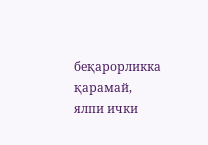беқарорликка қарамай, ялпи ички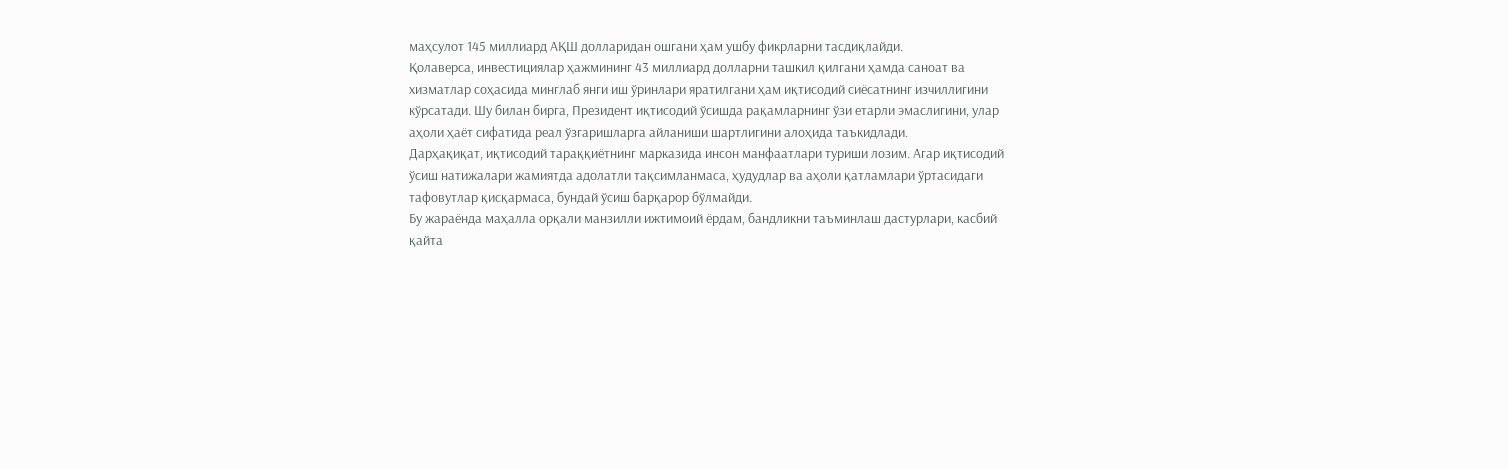маҳсулот 145 миллиард АҚШ долларидан ошгани ҳам ушбу фикрларни тасдиқлайди.
Қолаверса, инвестициялар ҳажмининг 43 миллиард долларни ташкил қилгани ҳамда саноат ва хизматлар соҳасида минглаб янги иш ўринлари яратилгани ҳам иқтисодий сиёсатнинг изчиллигини кўрсатади. Шу билан бирга, Президент иқтисодий ўсишда рақамларнинг ўзи етарли эмаслигини, улар аҳоли ҳаёт сифатида реал ўзгаришларга айланиши шартлигини алоҳида таъкидлади.
Дарҳақиқат, иқтисодий тараққиётнинг марказида инсон манфаатлари туриши лозим. Агар иқтисодий ўсиш натижалари жамиятда адолатли тақсимланмаса, ҳудудлар ва аҳоли қатламлари ўртасидаги тафовутлар қисқармаса, бундай ўсиш барқарор бўлмайди.
Бу жараёнда маҳалла орқали манзилли ижтимоий ёрдам, бандликни таъминлаш дастурлари, касбий қайта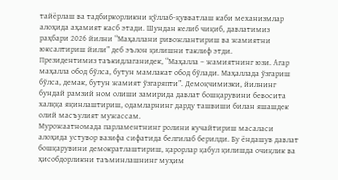тайёрлаш ва тадбиркорликни қўллаб-қувватлаш каби механизмлар алоҳида аҳамият касб этади. Шундан келиб чиқиб, давлатимиз раҳбари 2026 йилни “Маҳаллани ривожлантириш ва жамиятни юксалтириш йили” деб эълон қилишни таклиф этди.
Президентимиз таъкидлаганидек, “Маҳалла – жамиятнинг юзи. Агар маҳалла обод бўлса, бутун мамлакат обод бўлади. Маҳаллада ўзгариш бўлса, демак, бутун жамият ўзгаряпти”. Демоқчимизки, йилнинг бундай рамзий ном олиши замирида давлат бошқарувини бевосита халққа яқинлаштириш, одамларнинг дарду ташвиши билан яшашдек олий масъулият мужассам.
Мурожаатномада парламентнинг ролини кучайтириш масаласи алоҳида устувор вазифа сифатида белгилаб берилди. Бу ёндашув давлат бошқарувини демократлаштириш, қарорлар қабул қилишда очиқлик ва ҳисобдорликни таъминлашнинг муҳим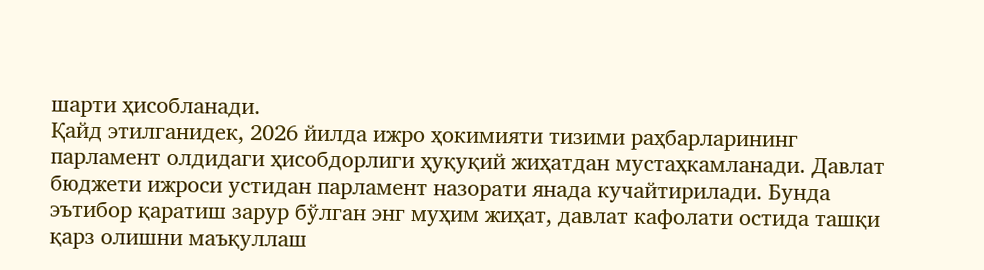шарти ҳисобланади.
Қайд этилганидек, 2026 йилда ижро ҳокимияти тизими раҳбарларининг парламент олдидаги ҳисобдорлиги ҳуқуқий жиҳатдан мустаҳкамланади. Давлат бюджети ижроси устидан парламент назорати янада кучайтирилади. Бунда эътибор қаратиш зарур бўлган энг муҳим жиҳат, давлат кафолати остида ташқи қарз олишни маъқуллаш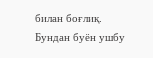билан боғлиқ. Бундан буён ушбу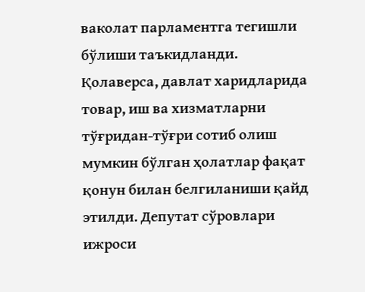ваколат парламентга тегишли бўлиши таъкидланди.
Қолаверса, давлат харидларида товар, иш ва хизматларни тўғридан-тўғри сотиб олиш мумкин бўлган ҳолатлар фақат қонун билан белгиланиши қайд этилди. Депутат сўровлари ижроси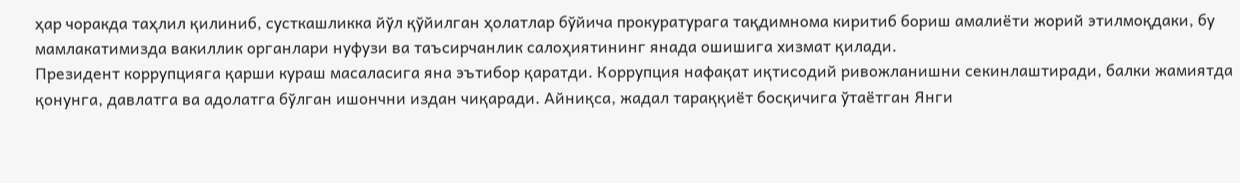ҳар чоракда таҳлил қилиниб, сусткашликка йўл қўйилган ҳолатлар бўйича прокуратурага тақдимнома киритиб бориш амалиёти жорий этилмоқдаки, бу мамлакатимизда вакиллик органлари нуфузи ва таъсирчанлик салоҳиятининг янада ошишига хизмат қилади.
Президент коррупцияга қарши кураш масаласига яна эътибор қаратди. Коррупция нафақат иқтисодий ривожланишни секинлаштиради, балки жамиятда қонунга, давлатга ва адолатга бўлган ишончни издан чиқаради. Айниқса, жадал тараққиёт босқичига ўтаётган Янги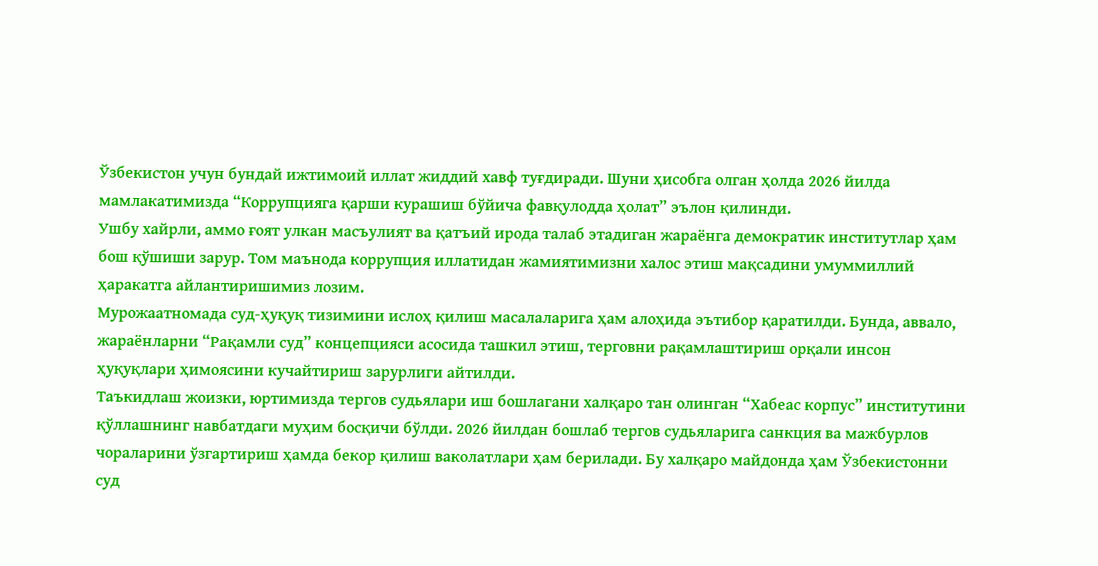Ўзбекистон учун бундай ижтимоий иллат жиддий хавф туғдиради. Шуни ҳисобга олган ҳолда 2026 йилда мамлакатимизда “Коррупцияга қарши курашиш бўйича фавқулодда ҳолат” эълон қилинди.
Ушбу хайрли, аммо ғоят улкан масъулият ва қатъий ирода талаб этадиган жараёнга демократик институтлар ҳам бош қўшиши зарур. Том маънода коррупция иллатидан жамиятимизни халос этиш мақсадини умуммиллий ҳаракатга айлантиришимиз лозим.
Мурожаатномада суд-ҳуқуқ тизимини ислоҳ қилиш масалаларига ҳам алоҳида эътибор қаратилди. Бунда, аввало, жараёнларни “Рақамли суд” концепцияси асосида ташкил этиш, терговни рақамлаштириш орқали инсон ҳуқуқлари ҳимоясини кучайтириш зарурлиги айтилди.
Таъкидлаш жоизки, юртимизда тергов судьялари иш бошлагани халқаро тан олинган “Хабеас корпус” институтини қўллашнинг навбатдаги муҳим босқичи бўлди. 2026 йилдан бошлаб тергов судьяларига санкция ва мажбурлов чораларини ўзгартириш ҳамда бекор қилиш ваколатлари ҳам берилади. Бу халқаро майдонда ҳам Ўзбекистонни суд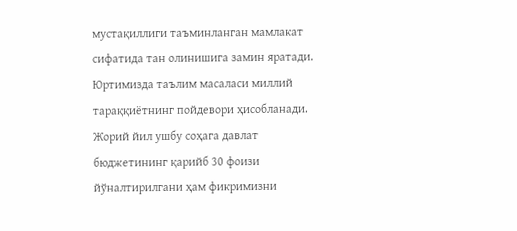мустақиллиги таъминланган мамлакат сифатида тан олинишига замин яратади.
Юртимизда таълим масаласи миллий тараққиётнинг пойдевори ҳисобланади. Жорий йил ушбу соҳага давлат бюджетининг қарийб 30 фоизи йўналтирилгани ҳам фикримизни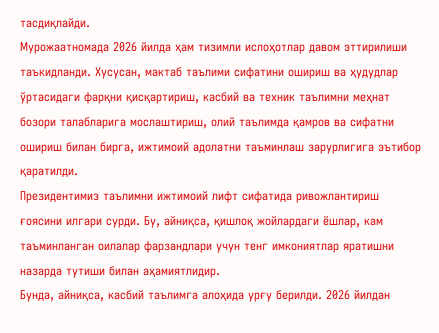тасдиқлайди.
Мурожаатномада 2026 йилда ҳам тизимли ислоҳотлар давом эттирилиши таъкидланди. Хусусан, мактаб таълими сифатини ошириш ва ҳудудлар ўртасидаги фарқни қисқартириш, касбий ва техник таълимни меҳнат бозори талабларига мослаштириш, олий таълимда қамров ва сифатни ошириш билан бирга, ижтимоий адолатни таъминлаш зарурлигига эътибор қаратилди.
Президентимиз таълимни ижтимоий лифт сифатида ривожлантириш ғоясини илгари сурди. Бу, айниқса, қишлоқ жойлардаги ёшлар, кам таъминланган оилалар фарзандлари учун тенг имкониятлар яратишни назарда тутиши билан аҳамиятлидир.
Бунда, айниқса, касбий таълимга алоҳида урғу берилди. 2026 йилдан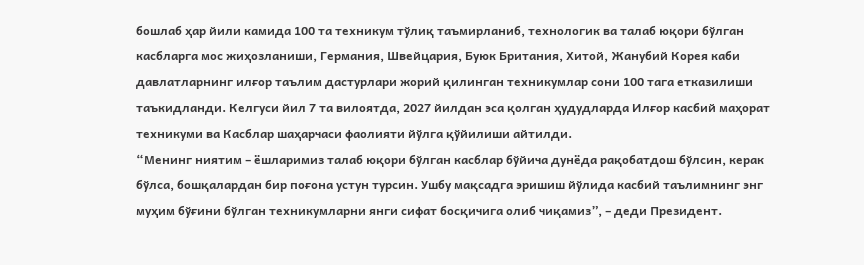бошлаб ҳар йили камида 100 та техникум тўлиқ таъмирланиб, технологик ва талаб юқори бўлган касбларга мос жиҳозланиши, Германия, Швейцария, Буюк Британия, Хитой, Жанубий Корея каби давлатларнинг илғор таълим дастурлари жорий қилинган техникумлар сони 100 тага етказилиши таъкидланди. Келгуси йил 7 та вилоятда, 2027 йилдан эса қолган ҳудудларда Илғор касбий маҳорат техникуми ва Касблар шаҳарчаси фаолияти йўлга қўйилиши айтилди.
“Менинг ниятим – ёшларимиз талаб юқори бўлган касблар бўйича дунёда рақобатдош бўлсин, керак бўлса, бошқалардан бир поғона устун турсин. Ушбу мақсадга эришиш йўлида касбий таълимнинг энг муҳим бўғини бўлган техникумларни янги сифат босқичига олиб чиқамиз”, – деди Президент.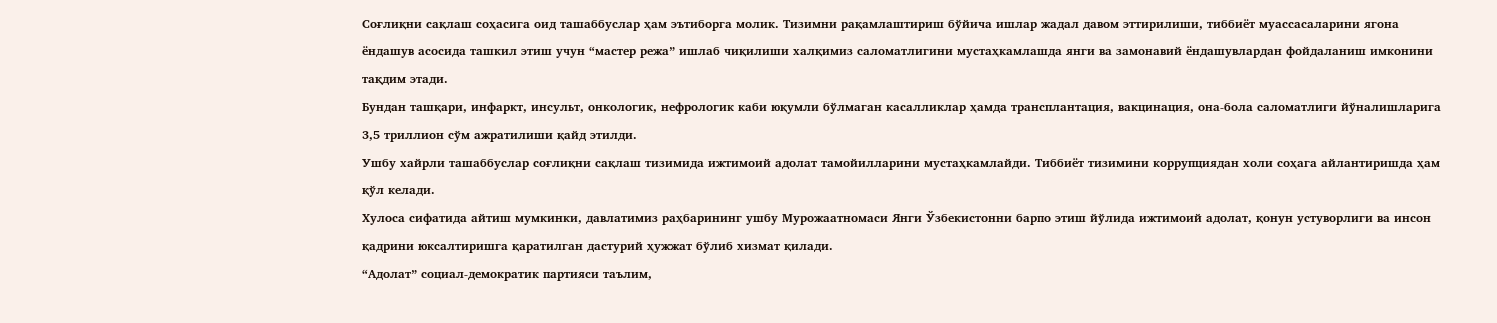Соғлиқни сақлаш соҳасига оид ташаббуслар ҳам эътиборга молик. Тизимни рақамлаштириш бўйича ишлар жадал давом эттирилиши, тиббиёт муассасаларини ягона ёндашув асосида ташкил этиш учун “мастер режа” ишлаб чиқилиши халқимиз саломатлигини мустаҳкамлашда янги ва замонавий ёндашувлардан фойдаланиш имконини тақдим этади.
Бундан ташқари, инфаркт, инсульт, онкологик, нефрологик каби юқумли бўлмаган касалликлар ҳамда трансплантация, вакцинация, она-бола саломатлиги йўналишларига 3,5 триллион сўм ажратилиши қайд этилди.
Ушбу хайрли ташаббуслар соғлиқни сақлаш тизимида ижтимоий адолат тамойилларини мустаҳкамлайди. Тиббиёт тизимини коррупциядан холи соҳага айлантиришда ҳам қўл келади.
Хулоса сифатида айтиш мумкинки, давлатимиз раҳбарининг ушбу Мурожаатномаси Янги Ўзбекистонни барпо этиш йўлида ижтимоий адолат, қонун устуворлиги ва инсон қадрини юксалтиришга қаратилган дастурий ҳужжат бўлиб хизмат қилади.
“Адолат” социал-демократик партияси таълим,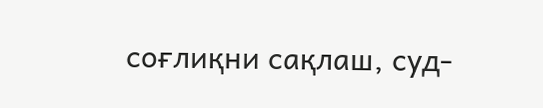соғлиқни сақлаш, суд-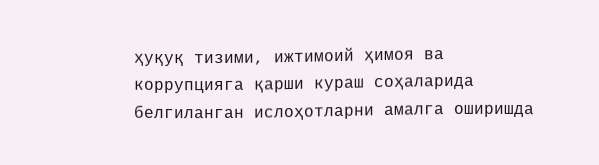ҳуқуқ тизими, ижтимоий ҳимоя ва коррупцияга қарши кураш соҳаларида белгиланган ислоҳотларни амалга оширишда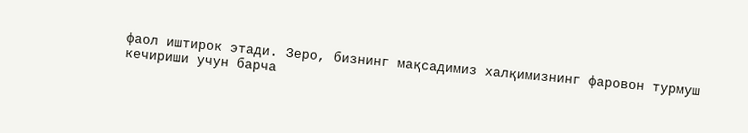фаол иштирок этади. Зеро, бизнинг мақсадимиз халқимизнинг фаровон турмуш кечириши учун барча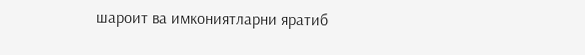шароит ва имкониятларни яратиб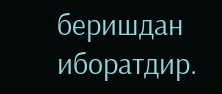беришдан иборатдир.